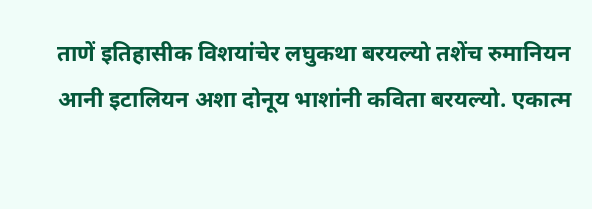ताणें इतिहासीक विशयांचेर लघुकथा बरयल्यो तशेंच रुमानियन आनी इटालियन अशा दोनूय भाशांनी कविता बरयल्यो. एकात्म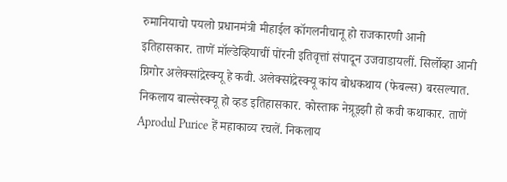रुमानियाचो पयलो प्रधानमंत्री मीहाईल कॉगलनीचानू हो राजकारणी आनी इतिहासकार. ताणें मॉल्डेव्हियाचीं पोंरनी इतिवृत्तां संपादून उजवाडायलीं. सिर्लोव्हा आनी ग्रिगोर अलेक्सांद्रेस्क्यू हे कवी. अलेक्सांद्रेस्क्यू कांय बोधकथाय (फेबल्स) बरसल्यात. निकलाय बाल्सेस्क्यू हो व्हड इतिहासकार. कोस्ताक नेग्रूझ्झी हो कवी कथाकार. ताणें Aprodul Purice हें महाकाव्य रचलें. निकलाय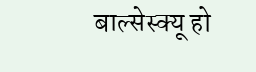बाल्सेस्क्यू हो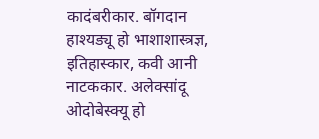कादंबरीकार. बॉगदान हाश्यड्यू हो भाशाशास्त्रज्ञ, इतिहास्कार, कवी आनी नाटककार. अलेक्सांदू ओदोबेस्क्यू हो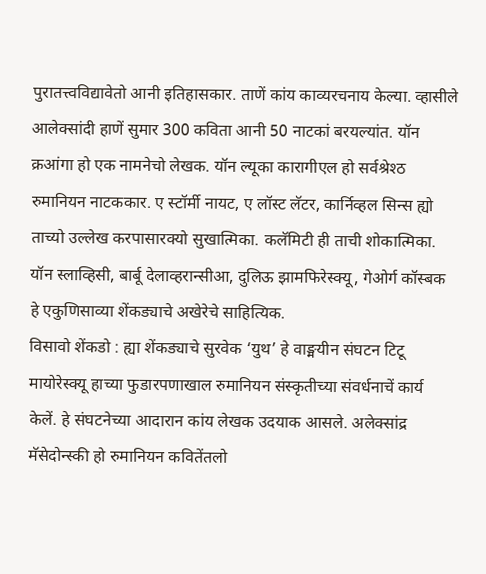पुरातत्त्वविद्यावेतो आनी इतिहासकार. ताणें कांय काव्यरचनाय केल्या. व्हासीले आलेक्सांदी हाणें सुमार 300 कविता आनी 50 नाटकां बरयल्यांत. यॉन क्रआंगा हो एक नामनेचो लेखक. यॉन ल्यूका कारागीएल हो सर्वश्रेश्ठ रुमानियन नाटककार. ए स्टॉर्मी नायट, ए लॉस्ट लॅटर, कार्निव्हल सिन्स ह्यो ताच्यो उल्लेख करपासारक्यो सुखात्मिका. कलॅमिटी ही ताची शोकात्मिका. यॉन स्लाव्हिसी, बार्बू देलाव्हरान्सीआ, दुलिऊ झामफिरेस्क्यू, गेओर्ग कॉस्बक हे एकुणिसाव्या शेंकड्याचे अखेरेचे साहित्यिक.
विसावो शेंकडो : ह्या शेंकड्याचे सुरवेक ‘युथ’ हे वाङ्मयीन संघटन टिटू मायोरेस्क्यू हाच्या फुडारपणाखाल रुमानियन संस्कृतीच्या संवर्धनाचें कार्य केलें. हे संघटनेच्या आदारान कांय लेखक उदयाक आसले. अलेक्सांद्र मॅसेदोन्स्की हो रुमानियन कवितेंतलो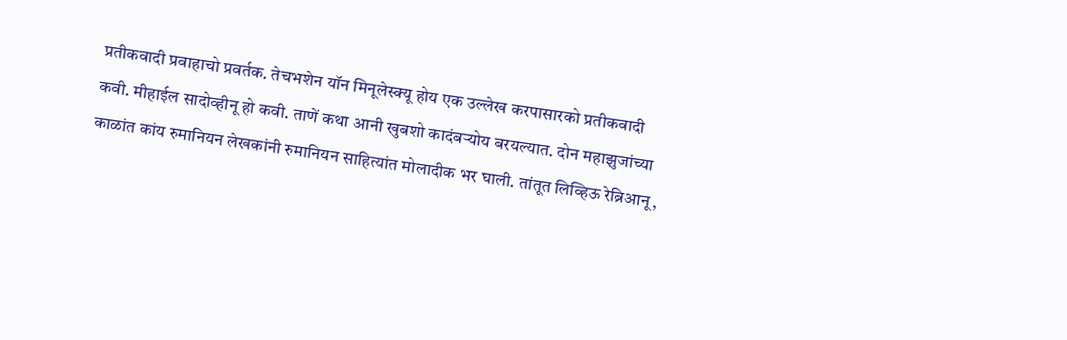प्रतीकवादी प्रवाहाचो प्रवर्तक. तेचभशेन यॉन मिनूलेस्क्यू होय एक उल्लेख करपासारको प्रतीकवादी कवी. मीहाईल सादोव्हीनू हो कवी. ताणें कथा आनी खुबशो कादंबऱ्योय बरयल्यात. दोन महाझुजांच्या काळांत कांय रुमानियन लेखकांनी रुमानियन साहित्यांत मोलादीक भर घाली. तांतूत लिव्हिऊ रेब्रिआनू,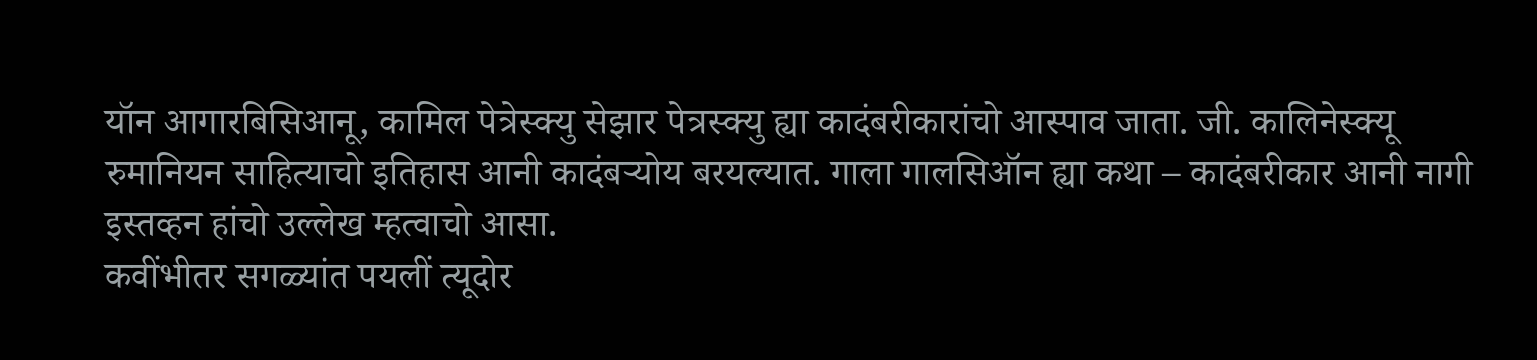यॉन आगारबिसिआनू, कामिल पेत्रेस्क्यु सेझार पेत्रस्क्यु ह्या कादंबरीकारांचो आस्पाव जाता. जी. कालिनेस्क्यू रुमानियन साहित्याचो इतिहास आनी कादंबऱ्योय बरयल्यात. गाला गालसिऑन ह्या कथा – कादंबरीकार आनी नागी इस्तव्हन हांचो उल्लेख म्हत्वाचो आसा.
कवींभीतर सगळ्यांत पयलीं त्यूदोर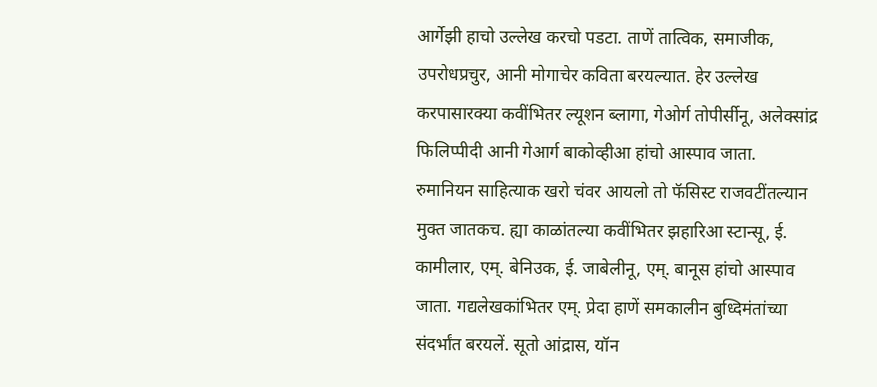आर्गेझी हाचो उल्लेख करचो पडटा. ताणें तात्विक, समाजीक, उपरोधप्रचुर, आनी मोगाचेर कविता बरयल्यात. हेर उल्लेख करपासारक्या कवींभितर ल्यूशन ब्लागा, गेओर्ग तोपीर्सीनू, अलेक्सांद्र फिलिप्पीदी आनी गेआर्ग बाकोव्हीआ हांचो आस्पाव जाता.
रुमानियन साहित्याक खरो चंवर आयलो तो फॅसिस्ट राजवटींतल्यान मुक्त जातकच. ह्या काळांतल्या कवींभितर झहारिआ स्टान्सू, ई. कामीलार, एम्. बेनिउक, ई. जाबेलीनू, एम्. बानूस हांचो आस्पाव जाता. गद्यलेखकांभितर एम्. प्रेदा हाणें समकालीन बुध्दिमंतांच्या संदर्भांत बरयलें. सूतो आंद्रास, यॉन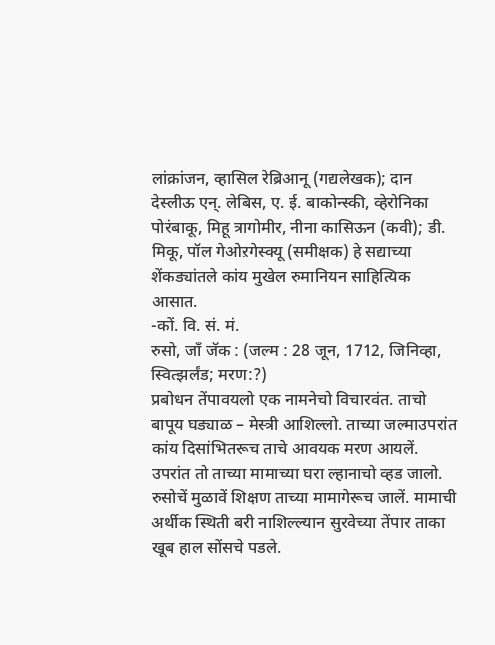लांक्रांजन, व्हासिल रेब्रिआनू (गद्यलेखक); दान देस्लीऊ एन्. लेबिस, ए. ई. बाकोन्स्की, व्हेरोनिका पोरंबाकू, मिहू त्रागोमीर, नीना कासिऊन (कवी); डी. मिकू, पॉल गेओऱगेस्क्यू (समीक्षक) हे सद्याच्या शेंकड्यांतले कांय मुखेल रुमानियन साहित्यिक आसात.
-कों. वि. सं. मं.
रुसो, जाँ जॅक : (जल्म : 28 जून, 1712, जिनिव्हा, स्वित्झर्लंड; मरण:?)
प्रबोधन तेंपावयलो एक नामनेचो विचारवंत. ताचो बापूय घड्याळ – मेस्त्री आशिल्लो. ताच्या जल्माउपरांत कांय दिसांभितरूच ताचे आवयक मरण आयलें. उपरांत तो ताच्या मामाच्या घरा ल्हानाचो व्हड जालो. रुसोचें मुळावें शिक्षण ताच्या मामागेरूच जालें. मामाची अर्थीक स्थिती बरी नाशिल्ल्यान सुरवेच्या तेंपार ताका खूब हाल सोंसचे पडले.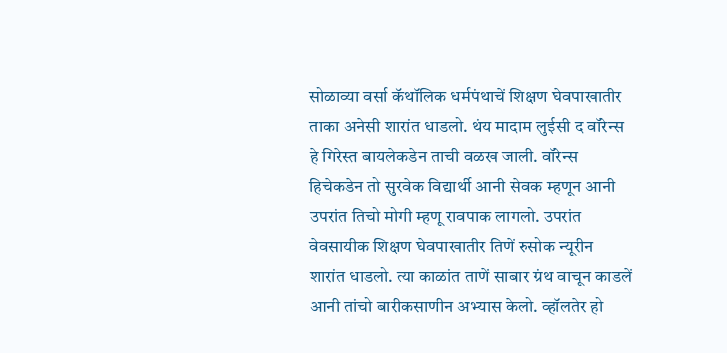सोळाव्या वर्सा कॅथॉलिक धर्मपंथाचें शिक्षण घेवपाखातीर ताका अनेसी शारांत धाडलो. थंय मादाम लुईसी द वॉरेन्स हे गिरेस्त बायलेकडेन ताची वळख जाली. वॉरेन्स हिचेकडेन तो सुरवेक विद्यार्थी आनी सेवक म्हणून आनी उपरांत तिचो मोगी म्हणू रावपाक लागलो. उपरांत वेवसायीक शिक्षण घेवपाखातीर तिणें रुसोक न्यूरीन शारांत धाडलो. त्या काळांत ताणें साबार ग्रंथ वाचून काडलें आनी तांचो बारीकसाणीन अभ्यास केलो. व्हॉलतेर हो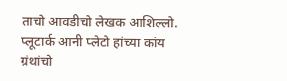ताचो आवडीचो लेखक आशिल्लो. प्लूटार्क आनी प्लेटो हांच्या कांय ग्रंथांचो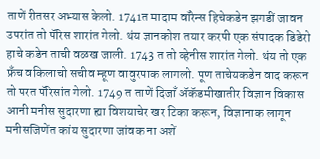ताणें रीतसर अभ्यास केलो. 1741त मादाम वॉरेन्स हिचेकडेन झगडीं जावन उपरांत तो पॅरिस शारांत गेलो. थंय ज्ञानकोश तयार करपी एक संपादक डिडेरो हाचे कडेन ताची वळख जाली. 1743 त तो व्हेनीस शारांत गेलो. थंय तो एक फ्रँच वकिलाचो सचीव म्हूण वावुरपाक लागलो. पूण ताचेयकडेन वाद करून तो परत पॅरिसांत गेलो. 1749 त ताणें दिजाँ ॲकॅडमीखातीर विज्ञान विकास आनी मनीस सुदारणा ह्या विशयाचेर खर टिका करून, विज्ञानाक लागून मनीसजिणेंत कांय सुदारणा जांवक ना अशें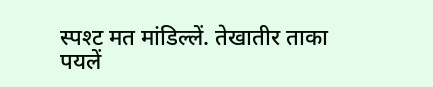स्पश्ट मत मांडिल्लें. तेखातीर ताका पयलें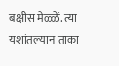बक्षीस मेळ्ळें. त्या यशांतल्यान ताका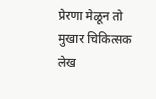प्रेरणा मेळून तो मुखार चिकित्सक लेख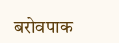बरोवपाक